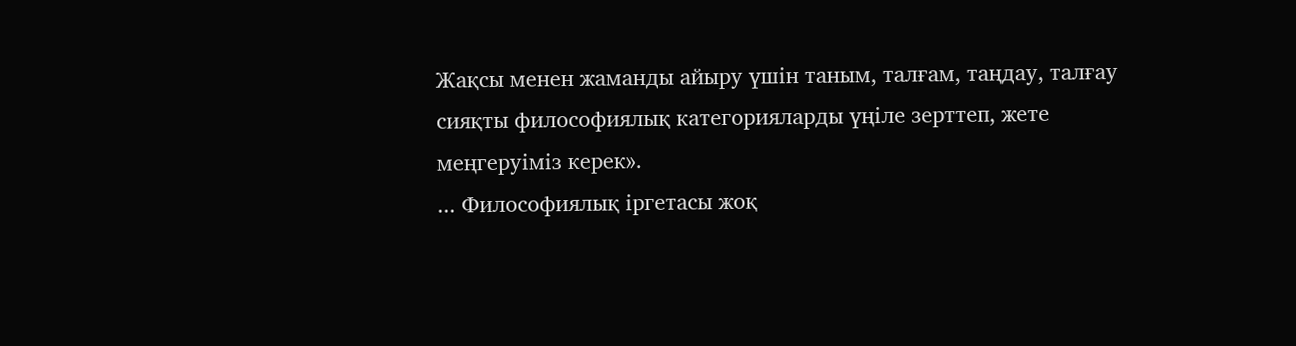Жақсы менен жаманды айыру үшін таным, талғам, таңдау, талғау
сияқты философиялық категорияларды үңіле зерттеп, жете
меңгеруіміз керек».
... Философиялық іргетасы жоқ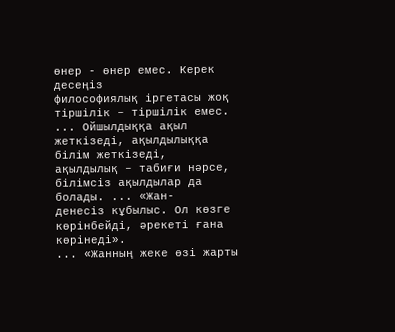өнер - өнер емес. Керек десеңіз
философиялық іргетасы жоқ тіршілік – тіршілік емес.
... Ойшылдыққа ақыл жеткізеді, ақылдылыққа білім жеткізеді,
ақылдылық – табиғи нәрсе, білімсіз ақылдылар да болады. ... «Жан-
денесіз кұбылыс. Ол көзге көрінбейді, әрекеті ғана көрінеді».
... «Жанның жеке өзі жарты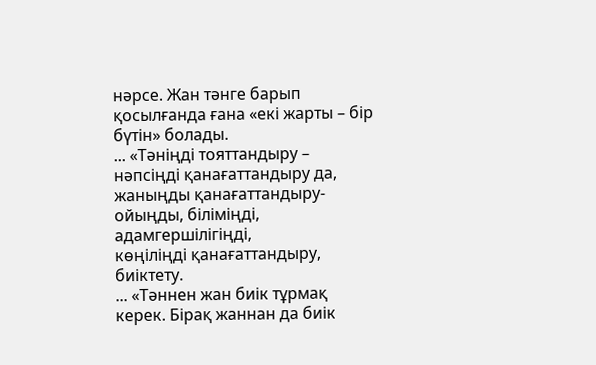нәрсе. Жан тәнге барып
қосылғанда ғана «екі жарты – бір бүтін» болады.
... «Тәніңді тояттандыру – нәпсіңді қанағаттандыру да,
жаныңды қанағаттандыру-ойыңды, біліміңді, адамгершілігіңді,
көңіліңді қанағаттандыру, биіктету.
... «Тәннен жан биік тұрмақ керек. Бірақ жаннан да биік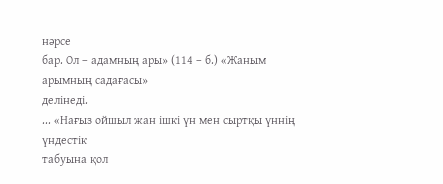нәрсе
бар. Ол – адамның ары» (114 – б.) «Жаным арымның садағасы»
делінеді.
... «Нағыз ойшыл жан ішкі үн мен сыртқы үннің үндестік
табуына қол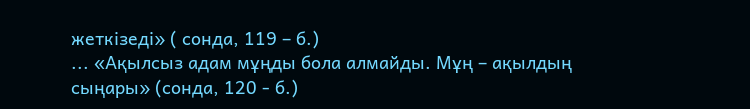жеткізеді» ( сонда, 119 – б.)
... «Ақылсыз адам мұңды бола алмайды. Мұң – ақылдың
сыңары» (сонда, 120 - б.)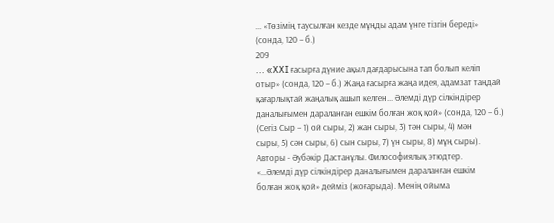... «Төзімің таусылған кезде мұңды адам үнге тізгін береді»
(сонда, 120 – б.)
209
... «XXI ғасырға дүние ақыл дағдарысына тап болып келіп
отыр» (сонда, 120 – б.) Жаңа ғасырға жаңа идея, адамзат таңдай
қағарлықтай жаңалық ашып келген... Әлемді дүр сілкіндірер
даналығымен дараланған ешкім болған жоқ қой» (сонда, 120 – б.)
(Сегіз Сыр – 1) ой сыры, 2) жан сыры, 3) тән сыры, 4) мән
сыры, 5) сән сыры, 6) сын сыры, 7) үн сыры, 8) мұң сыры).
Авторы - Әубәкір Дастанұлы. Философиялық этюдтер.
«...Әлемді дүр сілкіндірер даналығымен дараланған ешкім
болған жоқ қой» дейміз (жоғарыда). Менің ойыма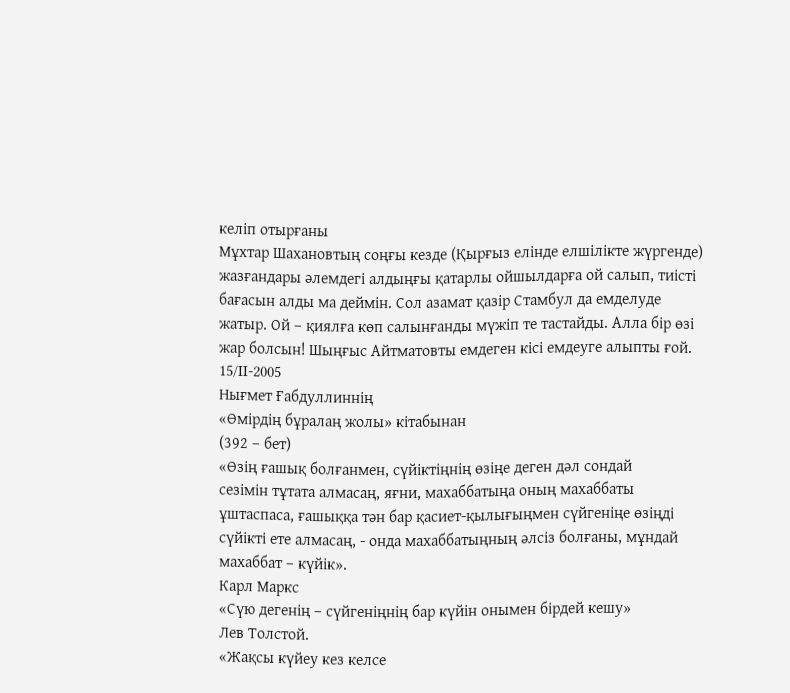келіп отырғаны
Мұхтар Шахановтың соңғы кезде (Қырғыз елінде елшілікте жүргенде)
жазғандары әлемдегі алдыңғы қатарлы ойшылдарға ой салып, тиісті
бағасын алды ма деймін. Сол азамат қазір Стамбул да емделуде
жатыр. Ой – қиялға көп салынғанды мүжіп те тастайды. Алла бір өзі
жар болсын! Шыңғыс Айтматовты емдеген кісі емдеуге алыпты ғой.
15/II-2005
Нығмет Ғабдуллиннің
«Өмірдің бұралаң жолы» кітабынан
(392 – бет)
«Өзің ғашық болғанмен, сүйіктіңнің өзіңе деген дәл сондай
сезімін тұтата алмасаң, яғни, махаббатыңа оның махаббаты
ұштаспаса, ғашыққа тән бар қасиет-қылығыңмен сүйгеніңе өзіңді
сүйікті ете алмасаң, - онда махаббатыңның әлсіз болғаны, мұндай
махаббат – күйік».
Карл Маркс
«Сүю дегенің – сүйгеніңнің бар күйін онымен бірдей кешу»
Лев Толстой.
«Жақсы күйеу кез келсе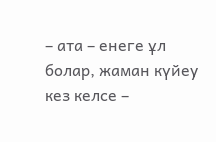– ата – енеге ұл болар, жаман күйеу
кез келсе –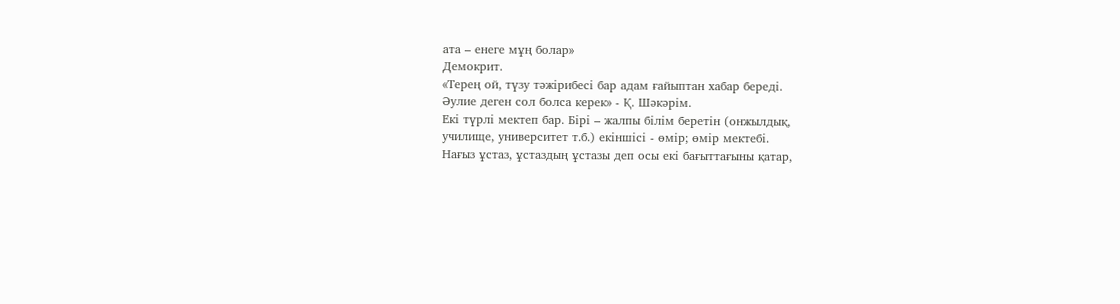ата – енеге мұң болар»
Демокрит.
«Терең ой, түзу тәжірибесі бар адам ғайыптан хабар береді.
Әулие деген сол болса керек» - Қ. Шәкәрім.
Екі түрлі мектеп бар. Бірі – жалпы білім беретін (онжылдық,
училище, университет т.б.) екіншісі - өмір; өмір мектебі.
Нағыз ұстаз, ұстаздың ұстазы деп осы екі бағыттағыны қатар,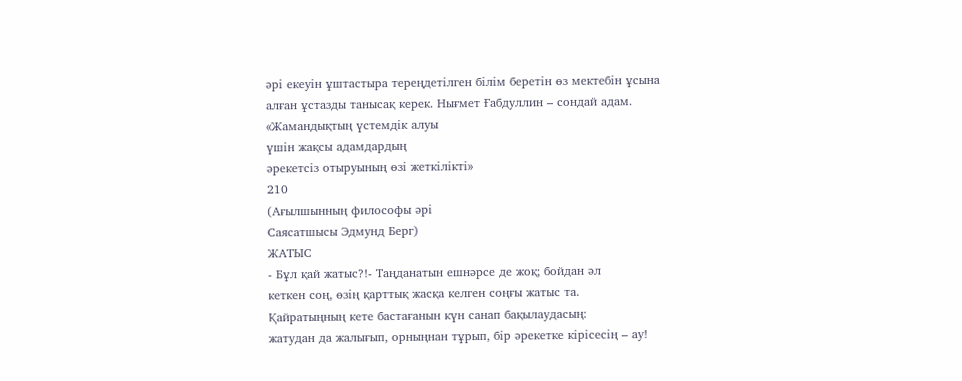әрі екеуін ұштастыра тереңдетілген білім беретін өз мектебін ұсына
алған ұстазды танысақ керек. Нығмет Ғабдуллин – сондай адам.
«Жамандықтың үстемдік алуы
үшін жақсы адамдардың
әрекетсіз отыруының өзі жеткілікті»
210
(Ағылшынның философы әрі
Саясатшысы Эдмунд Берг)
ЖАТЫС
- Бұл қай жатыс?!- Таңданатын ешнәрсе де жоқ; бойдан әл
кеткен соң, өзің қарттық жасқа келген соңғы жатыс та.
Қайратыңның кете бастағанын күн санап бақылаудасың:
жатудан да жалығып, орныңнан тұрып, бір әрекетке кірісесің – ау!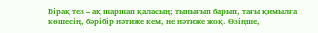Бірақ тез – ақ шаршап қаласың; тынығып барып, тағы қимылға
көшесің, бәрібір нәтиже кем, не нәтиже жоқ. Өзіңше,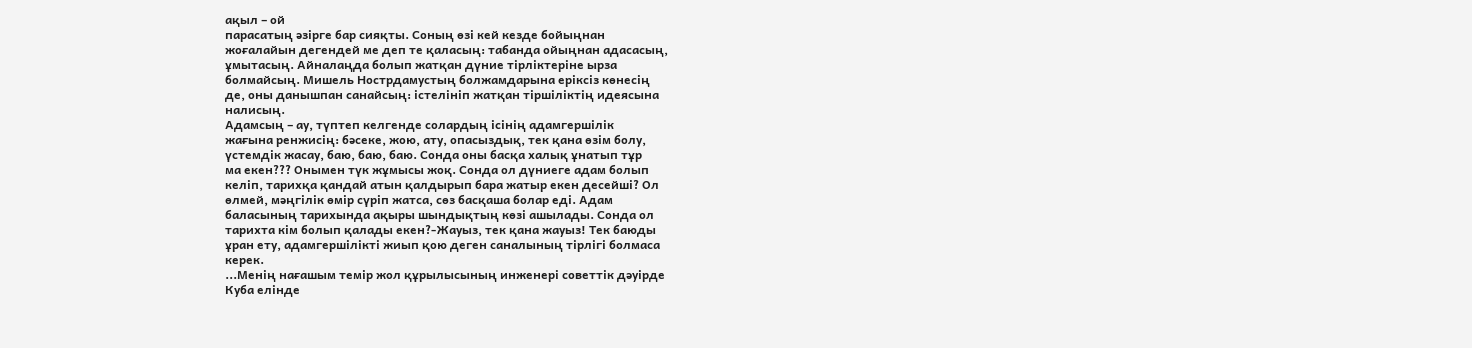ақыл – ой
парасатың әзірге бар сияқты. Соның өзі кей кезде бойыңнан
жоғалайын дегендей ме деп те қаласың: табанда ойыңнан адасасың,
ұмытасың. Айналаңда болып жатқан дүние тірліктеріне ырза
болмайсың. Мишель Нострдамустың болжамдарына еріксіз көнесің
де, оны данышпан санайсың: істелініп жатқан тіршіліктің идеясына
налисың.
Адамсың – ау, түптеп келгенде солардың ісінің адамгершілік
жағына ренжисің: бәсеке, жою, ату, опасыздық, тек қана өзім болу,
үстемдік жасау, баю, баю, баю. Сонда оны басқа халық ұнатып тұр
ма екен??? Онымен түк жұмысы жоқ. Сонда ол дүниеге адам болып
келіп, тарихқа қандай атын қалдырып бара жатыр екен десейші? Ол
өлмей, мәңгілік өмір сүріп жатса, сөз басқаша болар еді. Адам
баласының тарихында ақыры шындықтың көзі ашылады. Сонда ол
тарихта кім болып қалады екен?-Жауыз, тек қана жауыз! Тек баюды
ұран ету, адамгершілікті жиып қою деген саналының тірлігі болмаса
керек.
...Менің нағашым темір жол құрылысының инженері советтік дәуірде
Куба елінде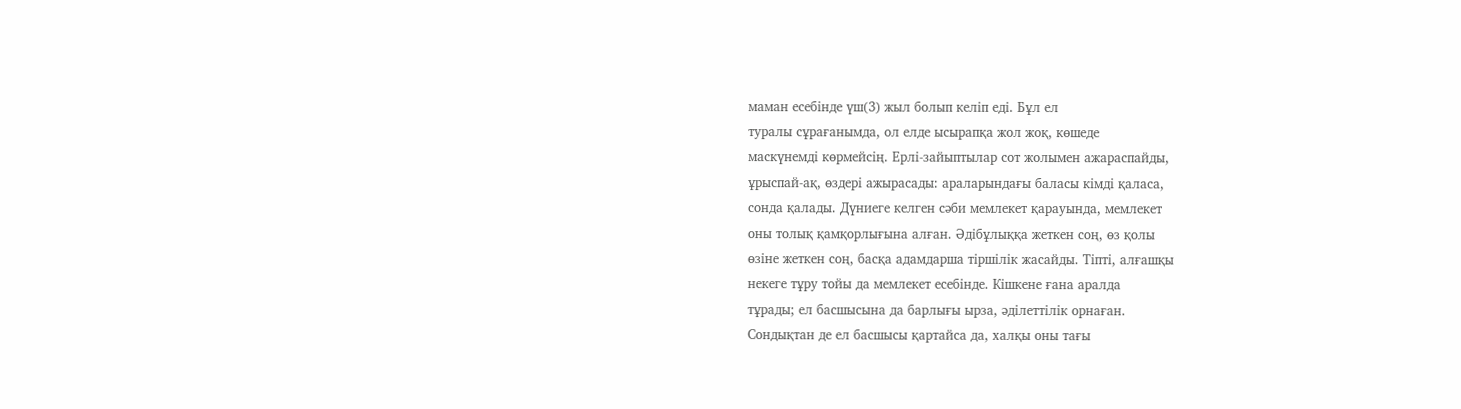маман есебінде үш(3) жыл болып келіп еді. Бұл ел
туралы сұрағанымда, ол елде ысырапқа жол жоқ, көшеде
маскүнемді көрмейсің. Ерлі-зайыптылар сот жолымен ажараспайды,
ұрыспай-ақ, өздері ажырасады: араларындағы баласы кімді қаласа,
сонда қалады. Дүниеге келген сәби мемлекет қарауында, мемлекет
оны толық қамқорлығына алған. Әдібұлыққа жеткен соң, өз қолы
өзіне жеткен соң, басқа адамдарша тіршілік жасайды. Тіпті, алғашқы
некеге тұру тойы да мемлекет есебінде. Кішкене ғана аралда
тұрады; ел басшысына да барлығы ырза, әділеттілік орнаған.
Сондықтан де ел басшысы қартайса да, халқы оны тағы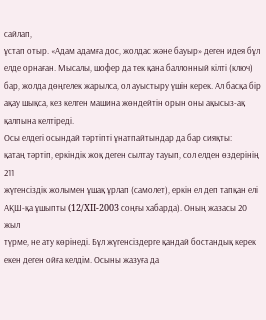сайлап,
ұстап отыр. «Адам адамға дос, жолдас және бауыр» деген идея бұл
елде орнаған. Мысалы, шофер да тек қана баллонный кілті (ключ)
бар, жолда дөңгелек жарылса, ол ауыстыру үшін керек. Ал басқа бір
ақау шықса, кез келген машина жөндейтін орын оны ақысыз-ақ
қалпына келтіреді.
Осы елдегі осындай тәртіпті ұнатпайтындар да бар сияқты:
қатаң тәртіп, еркіндік жоқ деген сылтау тауып, сол елден өздерінің
211
жүгенсіздік жолымен ұшақ ұрлап (самолет), еркін ел деп тапқан елі
АҚШ-қа ұшыпты (12/XII-2003 соңғы хабарда). Оның жазасы 20 жыл
түрме, не ату көрінеді. Бұл жүгенсіздерге қандай бостандық керек
екен деген ойға келдім. Осыны жазуға да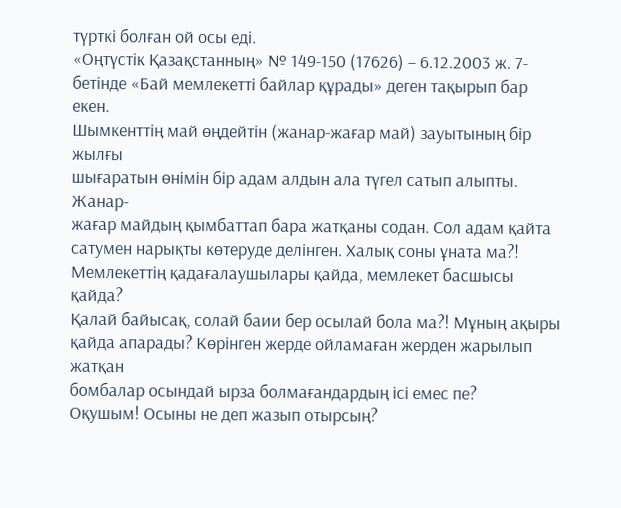түрткі болған ой осы еді.
«Оңтүстік Қазақстанның» № 149-150 (17626) – 6.12.2003 ж. 7-
бетінде «Бай мемлекетті байлар құрады» деген тақырып бар екен.
Шымкенттің май өңдейтін (жанар-жағар май) зауытының бір жылғы
шығаратын өнімін бір адам алдын ала түгел сатып алыпты. Жанар-
жағар майдың қымбаттап бара жатқаны содан. Сол адам қайта
сатумен нарықты көтеруде делінген. Халық соны ұната ма?!
Мемлекеттің қадағалаушылары қайда, мемлекет басшысы қайда?
Қалай байысақ, солай баии бер осылай бола ма?! Мұның ақыры
қайда апарады? Көрінген жерде ойламаған жерден жарылып жатқан
бомбалар осындай ырза болмағандардың ісі емес пе?
Оқушым! Осыны не деп жазып отырсың?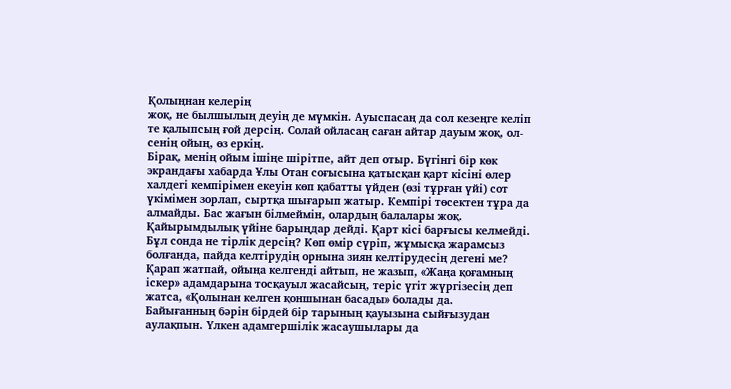Қолыңнан келерің
жоқ, не былшылың деуің де мүмкін. Ауыспасаң да сол кезеңге келіп
те қалыпсың ғой дерсің. Солай ойласаң саған айтар дауым жоқ, ол-
сенің ойың, өз еркің.
Бірақ, менің ойым ішіңе шірітпе, айт деп отыр. Бүгінгі бір көк
экрандағы хабарда Ұлы Отан соғысына қатысқан қарт кісіні өлер
халдегі кемпірімен екеуін көп қабатты үйден (өзі тұрған үйі) сот
үкімімен зорлап, сыртқа шығарып жатыр. Кемпірі төсектен тұра да
алмайды. Бас жағын білмеймін, олардың балалары жоқ.
Қайырымдылық үйіне барыңдар дейді. Қарт кісі барғысы келмейді.
Бұл сонда не тірлік дерсің? Көп өмір сүріп, жұмысқа жарамсыз
болғанда, пайда келтірудің орнына зиян келтірудесің дегені ме?
Қарап жатпай, ойыңа келгенді айтып, не жазып, «Жаңа қоғамның
іскер» адамдарына тосқауыл жасайсың, теріс үгіт жүргізесің деп
жатса, «Қолынан келген қоншынан басады» болады да.
Байығанның бәрін бірдей бір тарының қауызына сыйғызудан
аулақпын. Үлкен адамгершілік жасаушылары да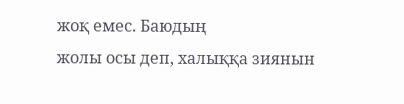жоқ емес. Баюдың
жолы осы деп, халыққа зиянын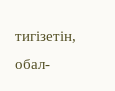тигізетін, обал-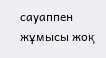сауаппен жұмысы жоқ